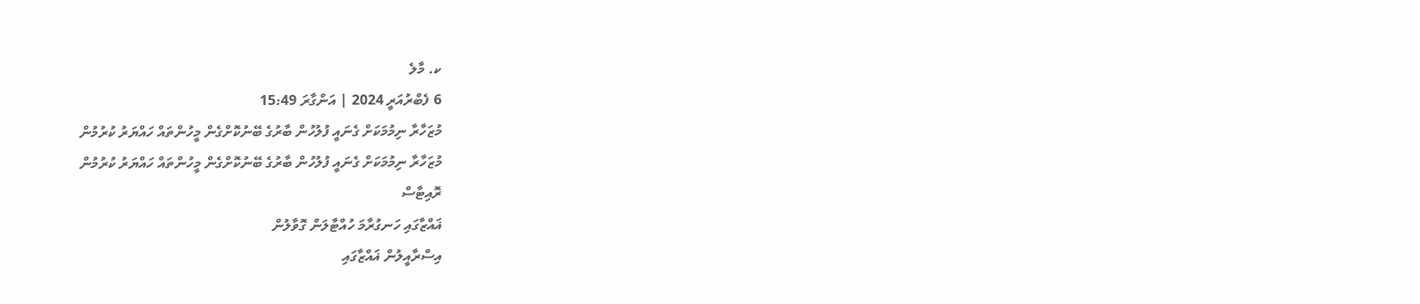ކ. މާލެ
6 ފެބްރުއަރީ 2024 | އަންގާރަ 15:49
މުޒަހާރާ ނިމުމަކަށް ގެނައީ ފުލުހުން ބާރުގެ ބޭނުކޮށްގެން މީހުންތައް ހައްޔަރު ކުރުމުން
މުޒަހާރާ ނިމުމަކަށް ގެނައީ ފުލުހުން ބާރުގެ ބޭނުކޮށްގެން މީހުންތައް ހައްޔަރު ކުރުމުން
ރޮއިޓާސް
ޣައްޒާގައި ހަނގުރާމަ ހުއްޓާލަން ގޮވާލުން
އިސްރާއީލުން ޣައްޒާގައި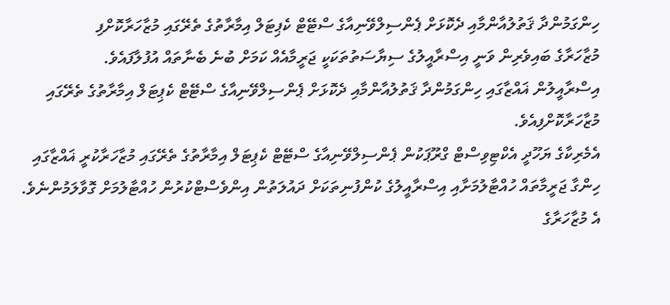ހިންގަމުންދާ ޤަތުލުއާންމާއި ދެކޮޅަށް ޕެންސިލްވޭނިއާގެ ސްޓޭޓް ކެޕިޓަލް އިމާރާތުގެ ތެރޭގައި މުޒާހަރާކޮށްފި
މުޒާހަރާގެ ބައިވެރިން ވަނީ އިސްރާއީލުގެ ސިޔާސަތުތަކަކީ ޖަރީމާއެއް ކަމަށް ބުނެ ބެނާތައް އުފުލާފައެވެ.
އިސްރާއީލުން ޣައްޒާގައި ހިންގަމުންދާ ޤަތުލުއާންމާއި ދެކޮޅަށް ޕެންސިލްވޭނިއާގެ ސްޓޭޓް ކެޕިޓަލް އިމާރާތުގެ ތެރޭގައި މުޒާހަރާކޮށްފިއެވެ.
އެމެރިކާގެ ޔަހޫދީ އެކްޓިވިސްޓް ގްރޫޕަކުން ޕެންސިލްވޭނިއާގެ ސްޓޭޓް ކެޕިޓަލް އިމާރާތުގެ ތެރޭގައި މުޒާހަރާކުރީ ޣައްޒާގައި ހިންގާ ޖަރީމާތައް ހުއްޓާލުމަށާއި އިސްރާއީލުގެ ކުންފުނިތަކަށް ދައުލަތުން އިންވެސްޓްކުރުން ހުއްޓާލުމަށް ގޮވާލަމުންނެވެ.  އެ މުޒާހަރާގެ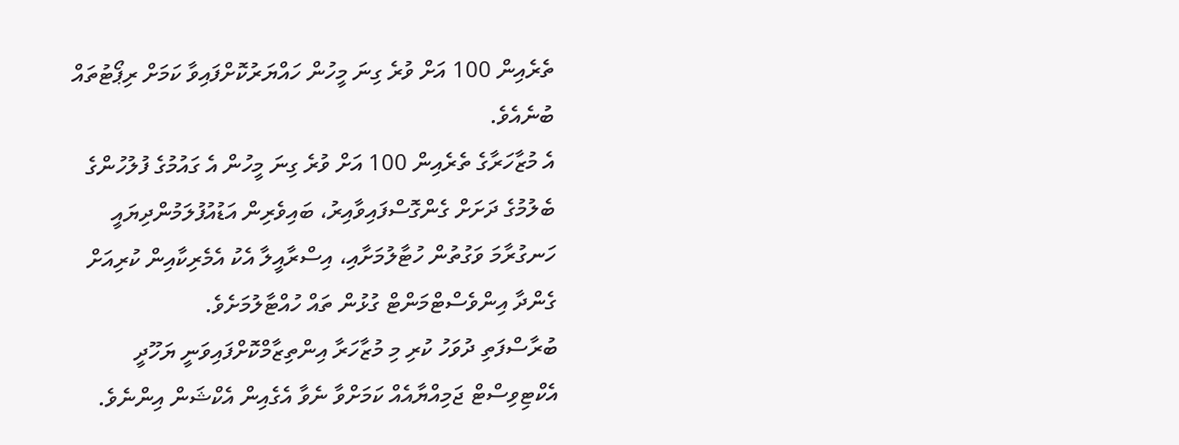ތެރެއިން 100 އަށް ވުރެ ގިނަ މީހުން ހައްޔަރުކޮށްފައިވާ ކަމަށް ރިޕޯޓުތައް ބުނެއެވެ.
އެ މުޒާހަރާގެ ތެރެއިން 100 އަށް ވުރެ ގިނަ މީހުން އެ ގައުމުގެ ފުލުހުންގެ ބެލުމުގެ ދަށަށް ގެންގޮސްފައިވާއިރު، ބައިވެރިން އަޑުއުފުލަމުންދިޔައީ ހަނގުރާމަ ވަގުތުން ހުޓާލުމަށާއި، އިސްރާއީލާ އެކު އެމެރިކާއިން ކުރިއަށް ގެންދާ އިންވެސްޓްމަންޓް ގުޅުން ތައް ހުއްޓާލުމަށެވެ.
ބުރާސްފަތި ދުވަހު ކުރި މި މުޒާހަރާ އިންތިޒާމްކޮށްފައިވަނީ ޔަހޫދީ އެކްޓިވިސްޓް ޖަމިއްޔާއެއް ކަމަށްވާ ނެވާ އެގެއިން އެކްޝަން އިންނެވެ.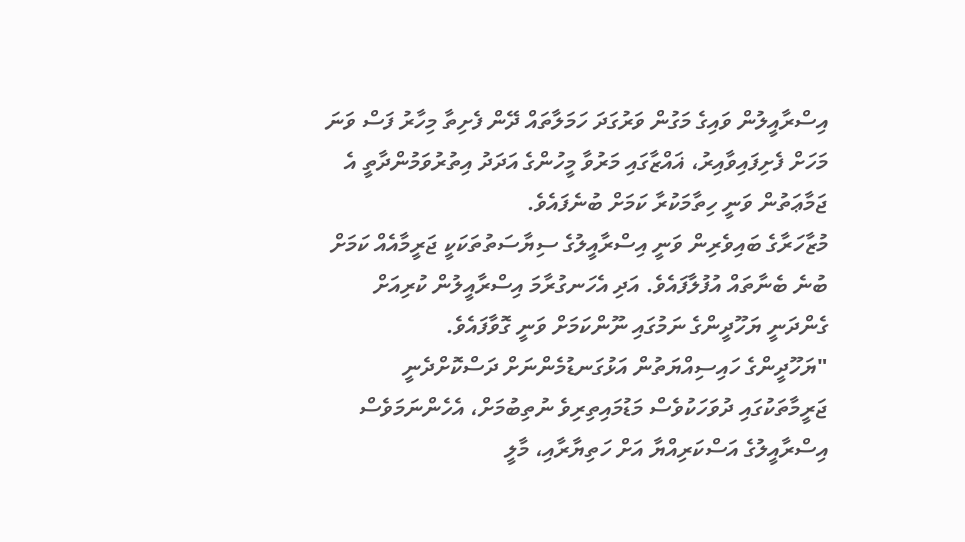އިސްރާއީލުން ވައިގެ މަގުން ވަރުގަދަ ހަމަލާތައް ދޭން ފެށިތާ މިހާރު ފަސް ވަނަ މަހަށް ފެށިފައިވާއިރު، ޣައްޒާގައި މަރުވާ މީހުންގެ އަދަދު އިތުރުވަމުންދާތީ އެ ޖަމާޢަތުން ވަނީ ހިތާމަކުރާ ކަމަށް ބުނެފައެވެ.
މުޒާހަރާގެ ބައިވެރިން ވަނީ އިސްރާއީލުގެ ސިޔާސަތުތަކަކީ ޖަރީމާއެއް ކަމަށް ބުނެ ބެނާތައް އުފުލާފައެވެ. އަދި އެހަނގުރާމަ އިސްރާއީލުން ކުރިއަށް ގެންދަނީ ޔަހޫދީންގެ ނަމުގައި ނޫންކަމަށް ވަނީ ގޮވާފައެވެ.
"ޔަހޫދީންގެ ހައިސިއްޔަތުން އަޅުގަނޑުމެންނަށް ދަސްކޮށްދެނީ ޖަރީމާތަކުގައި ދުވަހަކުވެސް މަޑުމައިތިރިވެ ނުތިބުމަށް، އެހެންނަމަވެސް އިސްރާއީލުގެ އަސްކަރިއްޔާ އަށް ހަތިޔާރާއި، މާލީ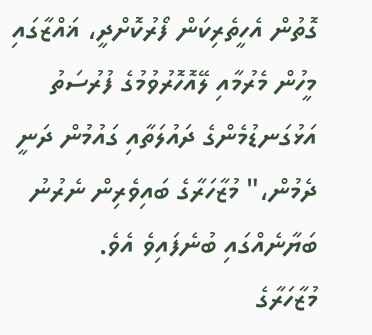ގޮތުން އެހީތެރިކަން ފޯރުކޮށްދީ، ޣައްޒާގައި މީހުން މެރުމާއި ލޭއޮހޮރުވުމުގެ ފުރުސަތު އަޅުގަނޑުމެންގެ ދައުލަތާއި ގައުމުން ދަނީ ދެމުން،" މުޒާހަރާގެ ބައިވެރިން ނެރުނު ބަޔާނެއްގައި ބުނެފައިވެ އެވެ.
މުޒާހަރާގެ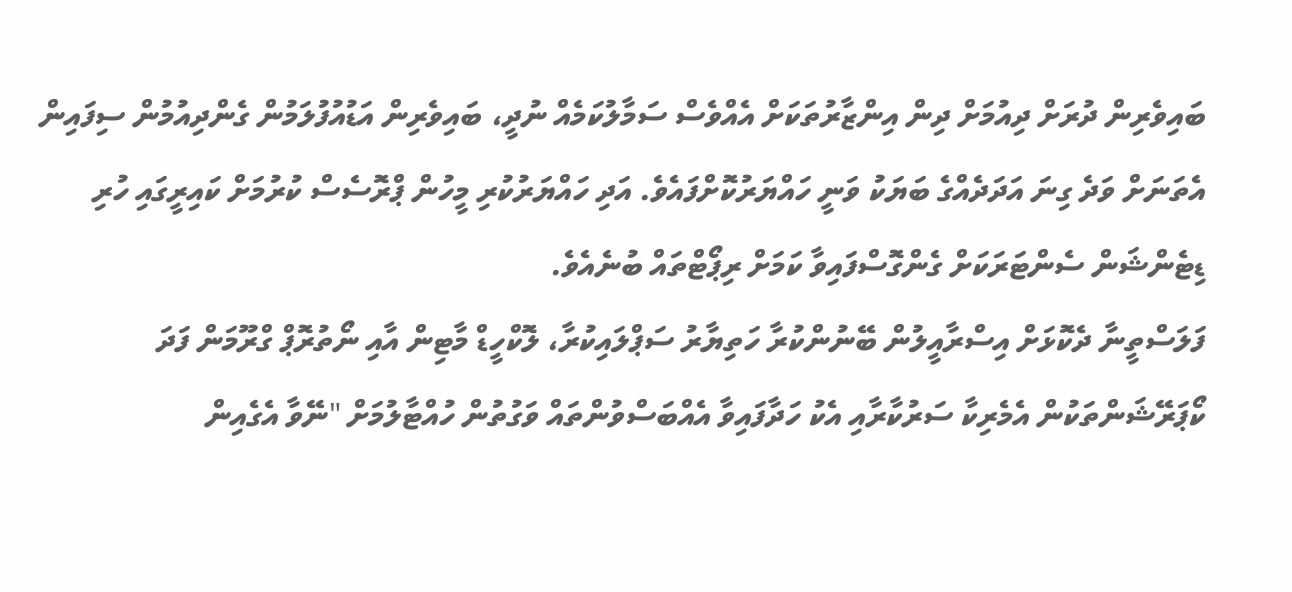ބައިވެރިން ދުރަށް ދިއުމަށް ދިން އިންޒާރުތަކަށް އެއްވެސް ސަމާލުކަމެއް ނުދީ، ބައިވެރިން އަޑުއުފުލަމުން ގެންދިއުމުން ސިފައިން އެތަނަށް ވަދެ ގިނަ އަދަދެއްގެ ބަޔަކު ވަނީ ހައްޔަރުކޮށްފައެވެ. އަދި ހައްޔަރުކުރި މީހުން ޕްރޮސެސް ކުރުމަށް ކައިރީގައި ހުރި ޑިޓެންޝަން ސެންޓަރަކަށް ގެންގޮސްފައިވާ ކަމަށް ރިޕޯޓްތައް ބުނެއެވެ.
ފަލަސްތީނާ ދެކޮޅަށް އިސްރާއީލުން ބޭނުންކުރާ ހަތިޔާރު ސަޕްލައިކުރާ، ލޮކްހީޑް މާޓިން އާއި ނޯތުރޮޕް ގްރޫމަން ފަދަ ކޯޕަރޭޝަންތަކުން އެމެރިކާ ސަރުކާރާއި އެކު ހަދާފައިވާ އެއްބަސްވުންތައް ވަގުތުން ހުއްޓާލުމަށް "ނޭވާ އެގެއިން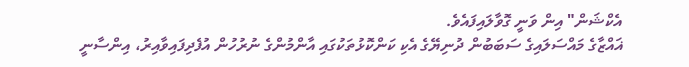އެކްޝަން" އިން ވަނީ ގޮވާލައިފައެވެ.
ޣައްޒާގެ މައްސަލައިގެ ސަބަބުން ދުނިޔޭގެ އެކި ކަންކޮޅުތަކުގައި އާންމުންގެ ނުރުހުން އުފެދިފައިވާއިރު، އިންސާނީ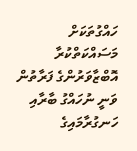ހައްގުތަކަށް މަސައްކަތްކުރާ އޮބްޒާވަރުންގެ ފަރާތުން ވަނީ ނުހައްގު ބާރާއި ހަނގުރާމައިގެ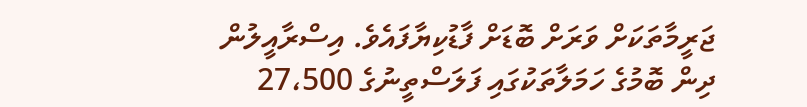ޖަރީމާތަކަށް ވަރަށް ބޮޑަށް ފާޑުކިޔާފައެވެ. އިސްރާއީލުން ދިން ބޮމުގެ ހަމަލާތަކުގައި ފަލަސްތީނުގެ 27،500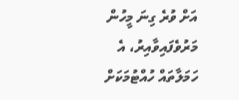އަށް ވުރެ ގިނަ މީހުން މަރުވެފައިވާއިރު، އެ ހަމަލާތައް ހުއްޓުމަކަށް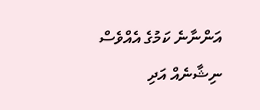އަންނާނެ ކަމުގެ އެއްވެސް ނިޝާނެއް އަދި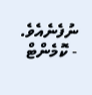ނުފެނެއެވެ.
- ކޮމެންޓް